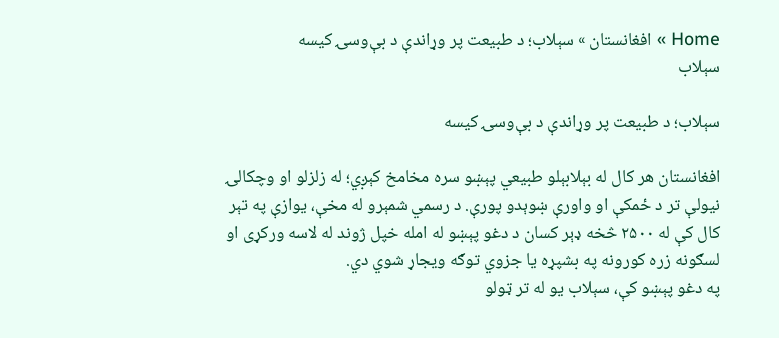Home » افغانستان » سېلاب؛ د طبیعت پر وړاندې د بې‌وسۍ کیسه
سېلاب

سېلاب؛ د طبیعت پر وړاندې د بې‌وسۍ کیسه

افغانستان هر کال له بېلابېلو طبیعي پېښو سره مخامخ کېږي؛ له زلزلو او وچکالۍ نیولې تر د ځمکې او واورې ښوېدو پورې. د رسمي شمېرو له مخې، یوازې په تېر کال کې له ۲۵۰۰ څخه ډېر کسان د دغو پېښو له امله خپل ژوند له لاسه ورکړی او لسګونه زره کورونه په بشپړه یا جزوي توګه ویجاړ شوي دي.
په دغو پېښو کې، سېلاب یو له تر ټولو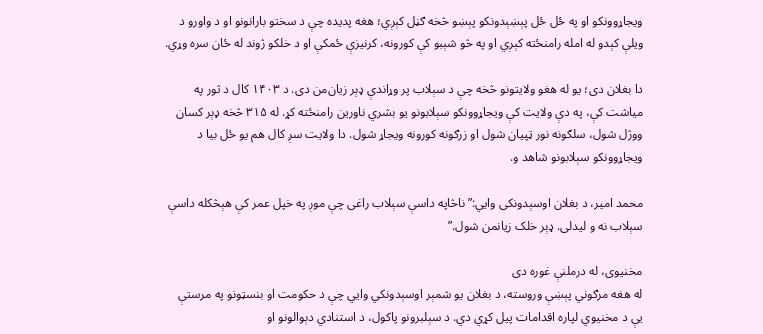ویجاړوونکو او په ځل ځل پېښېدونکو پېښو څخه ګڼل کېږي؛ هغه پدیده چې د سختو بارانونو او د واورو د ویلې کېدو له امله رامنځته کېږي او په څو شېبو کې کورونه، کرنیزې ځمکې او د خلکو ژوند له ځان سره وړي.

دا بغلان دی؛ يو له هغو ولایتونو څخه چې د سېلاب پر وړاندې ډېر زیان‌من دی. د ۱۴۰۳ کال د ثور په میاشت کې، په دې ولایت کې ویجاړوونکو سېلابونو یو بشري ناورین رامنځته کړ. له ۳۱۵ څخه ډېر کسان ووژل شول، سلګونه نور ټپیان شول او زرګونه کورونه ویجاړ شول. دا ولایت سږ کال هم یو ځل بیا د ویجاړوونکو سېلابونو شاهد و.

محمد امیر، د بغلان اوسېدونکی وايي:”ناڅاپه داسې سېلاب راغی چې موږ په خپل عمر کې هېڅکله داسې سېلاب نه و لیدلی. ډېر خلک زیانمن شول.”

مخنیوی، له درملنې غوره دی
له هغه مرګوني پېښې وروسته، د بغلان یو شمېر اوسېدونکي وایي چې د حکومت او بنسټونو په مرستې یې د مخنیوي لپاره اقدامات پیل کړي دي. د سېلبرونو پاکول، د استنادي دېوالونو او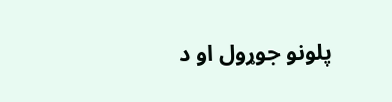پلونو جوړول او د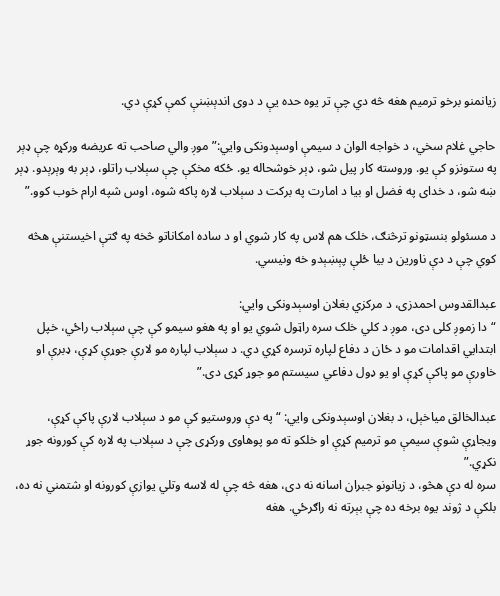زیانمنو برخو ترمیم هغه څه دي چې تر یوه حده يې د دوی اندېښنې کمې کړې دي.

حاجي غلام سخي، د خواجه الوان د سیمې اوسېدونکی وايي:”موږ والي صاحب ته عریضه ورکړه چې ډېر په ستونزو کې یو. وروسته کار پیل شو، ډېر خوشحاله یو. ځکه مخکې چې سېلاب راتلو، ډېر به وېرېدو. ډېر ښه شو، د خدای په فضل او بیا د امارت په برکت د سېلاب لاره پاکه شوه، اوس شپه ارام خوب کوو.”

د مسئولو بنسټونو ترڅنګ، خلک هم لاس په کار شوي او د ساده امکاناتو څخه په ګتې اخيستنې هڅه کوي چې د دې ناورین د بیا ځلې پېښېدو خه ونیسي.

عبدالقدوس احمدزی، د مرکزي بغلان اوسېدونکی وايي:
“دا زموږ کلی دی، موږ د کلي خلک سره راټول شوي یو او په هغو سیمو کې چې سېلاب راځي، خپل ابتدایي اقدامات مو د ځان د دفاع لپاره ترسره کړي دي. د سېلاب لپاره مو لارې جوړې کړې، ډبرې او خاورې مو پاکې کړې او یو ډول دفاعي سیستم مو جوړ کړی دی.”

عبدالخالق میاخېل، د بغلان اوسېدونکی وايي: “په دې وروستیو کې مو د سېلاب لارې پاکې کړې، ویجاړې شوې سیمې مو ترمیم کړې او خلکو ته مو پوهاوی ورکړی چې د سېلاب په لاره کې کورونه جوړ نکړي.”
سره له دې هڅو، د زیانونو جبران اسانه نه دی، هغه څه چې له لاسه وتلي یوازې کورونه او شتمني نه ده، بلکې د ژوند یوه برخه ده چې بېرته نه راګرځي. هغه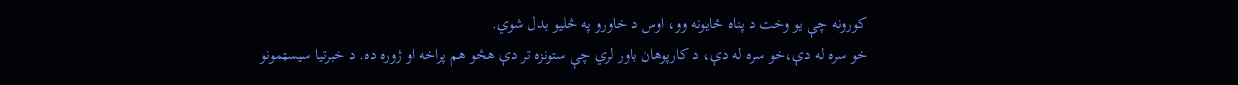کورونه چې یو وخت د پناه ځایونه وو، اوس د خاورو په څليو بدل شوي.
خو سره له دې،خو سره له دې، د کارپوهان باور لري چې ستونزه تر دې هڅو هم پراخه او ژوره ده. د خبرتیا سیسټمونو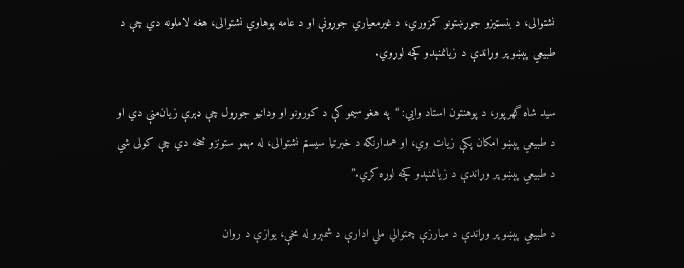نشتوالی، د بنسټیزو جوړښتونو کمزوري، د غیرمعیاري جوړونې او د عامه پوهاوي نشتوالی، هغه لاملونه دي چې د طبیعي پېښو پر وړاندې د زیانمنېدو کچه لوړوي.

سید شاه گهرپور، د پوهنتون استاد وايي: “په هغو سیمو کې د کورونو او ودانیو جوړول چې ډېرې زیان‌منې دي او د طبیعي پېښو امکان پکې زیات وي، او همدارنګه د خبرتیا سیسټم نشتوالی، له مهمو ستونزو څخه دي چې کولی شي د طبیعي پېښو پر وړاندې د زیانمنېدو کچه لوړه کړي.”

د طبیعي پېښو پر وړاندې د مبارزې چمتوالي ملي ادارې د شمېرو له مخې، یوازې د روان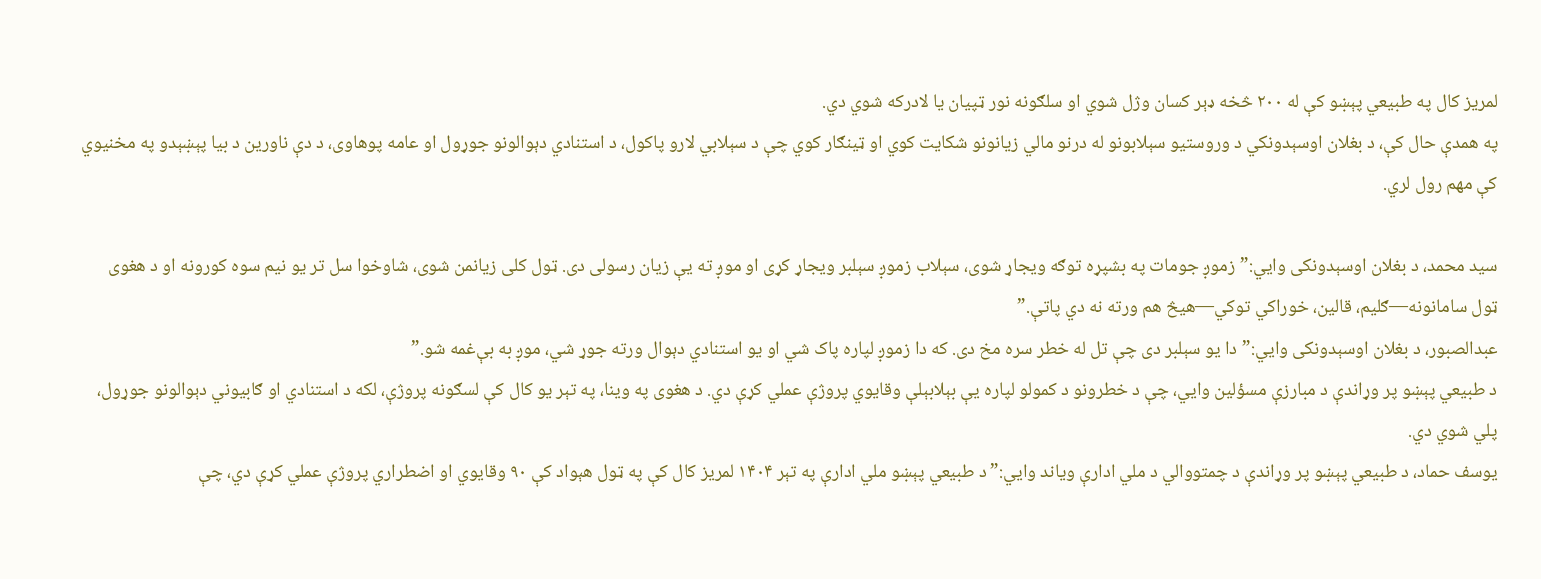لمریز کال په طبیعي پېښو کې له ۲۰۰ څخه ډېر کسان وژل شوي او سلګونه نور ټپیان یا لادرکه شوي دي.
په همدې حال کې، د بغلان اوسېدونکي د وروستیو سېلابونو له درنو مالي زیانونو شکایت کوي او ټینګار کوي چې د سېلابي لارو پاکول، د استنادي دېوالونو جوړول او عامه پوهاوی، د دې ناورین د بیا پېښېدو په مخنیوي کې مهم رول لري.

سید محمد، د بغلان اوسېدونکی وايي:”زموږ جومات په بشپړه توګه ویجاړ شوی، سېلاب زموږ سېلبر ویجاړ کړی او موږ ته یې زیان رسولی دی. ټول کلی زیانمن شوی، شاوخوا سل تر یو نیم سوه کورونه او د هغوی ټول سامانونه—ګلیم، قالین، خوراکي توکي—هیڅ هم ورته نه دي پاتې.”
عبدالصبور، د بغلان اوسېدونکی وايي:”دا یو سېلبر دی چې تل له خطر سره مخ دی. که دا زموږ لپاره پاک شي او یو استنادي دېوال ورته جوړ شي، موږ به بې‌غمه شو.”
د طبیعي پېښو پر وړاندې د مبارزې مسؤلین وایي، چې د خطرونو د کمولو لپاره یې بېلابېلې وقایوي پروژې عملي کړې دي. د هغوی په وینا، په تېر یو کال کې لسګونه پروژې، لکه د استنادي او ګابیوني دېوالونو جوړول، پلي شوي دي.
یوسف حماد، د طبیعي پېښو پر وړاندې د چمتووالي د ملي ادارې ویاند وايي:”د طبیعي پېښو ملي ادارې په تېر ۱۴۰۴ لمریز کال کې په ټول هېواد کې ۹۰ وقایوي او اضطراري پروژې عملي کړې دي، چې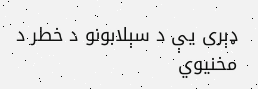ډېری یې د سېلابونو د خطر د مخنیوي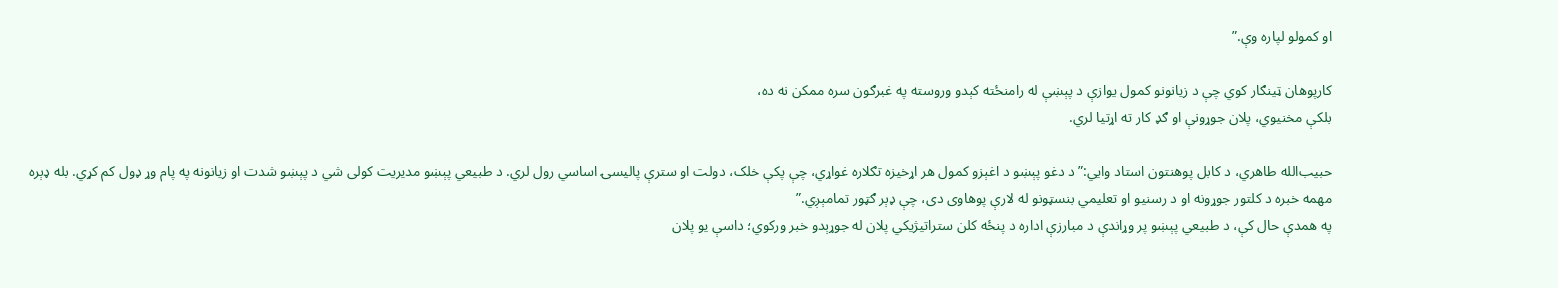او کمولو لپاره وې.”

کارپوهان ټینګار کوي چې د زیانونو کمول یوازې د پېښې له رامنځته کېدو وروسته په غبرګون سره ممکن نه ده،
بلکې مخنیوي، پلان جوړونې او ګډ کار ته اړتیا لري.

حبیب‌الله طاهري، د کابل پوهنتون استاد وايي:”د دغو پېښو د اغېزو کمول هر اړخیزه تګلاره غواړي، چې پکې خلک، دولت او سترې پالیسۍ اساسي رول لري. د طبیعي پېښو مدیریت کولی شي د پېښو شدت او زیانونه په پام وړ ډول کم کړي. بله ډېره مهمه خبره د کلتور جوړونه او د رسنیو او تعلیمي بنسټونو له لارې پوهاوی دی، چې ډېر ګټور تمامېږي.”
په همدې حال کې، د طبیعي پېښو پر وړاندې د مبارزې اداره د پنځه کلن ستراتیژیکي پلان له جوړېدو خبر ورکوي؛ داسې یو پلان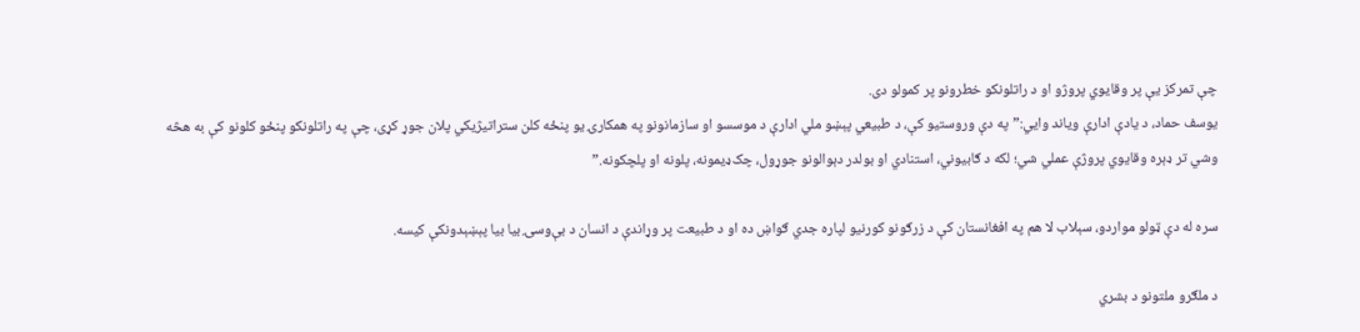چې تمرکز یې پر وقایوي پروژو او د راتلونکو خطرونو پر کمولو دی.
یوسف حماد، د یادې ادارې ویاند وايي:”په دې وروستیو کې، د طبیعي پېښو ملي ادارې د موسسو او سازمانونو په همکارۍ یو پنځه کلن ستراتیژیکي پلان جوړ کړی، چې په راتلونکو پنځو کلونو کې به هڅه وشي تر ډېره وقایوي پروژې عملي شي؛ لکه د ګابیوني، استنادي او بولدر دېوالونو جوړول، چک‌ډیمونه، پلونه او پلچکونه.”

سره له دې ټولو مواردو، سېلاب لا هم په افغانستان کې د زرګونو کورنیو لپاره جدي ګواښ ده او د طبیعت پر وړاندې د انسان د بې‌وسۍ بيا بيا پېښېدونکې کيسه.

د ملګرو ملتونو د بشري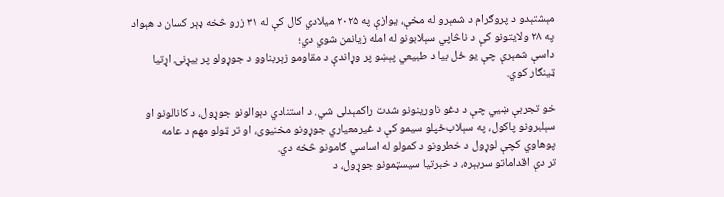مېشتېدو د پروګرام د شمېرو له مخې، یوازې په ۲۰۲۵ میلادي کال کې له ۳۱ زرو څخه ډېر کسان د هېواد په ۲۸ ولایتونو کې د ناڅاپي سېلابونو له امله زیانمن شوي دي؛
داسې شمېرې چې یو ځل بیا د طبیعي پېښو پر وړاندې د مقاومو زېربناوو د جوړولو پر بیړنۍ اړتیا ټینګار کوي.

خو تجربې ښيي چې د دغو ناورینونو شدت راکمېدلی شي. د استنادي دېوالونو جوړول، د کانالونو او سېلبرونو پاکول، په سېلاب‌ځپلو سیمو کې د غیرمعیاري جوړونو مخنیوی، او تر ټولو مهم د عامه پوهاوي کچې لوړول د خطرونو د کمولو له اساسي ګامونو څخه دي.
تر دې اقداماتو سربېره، د خبرتیا سیسټمونو جوړول، د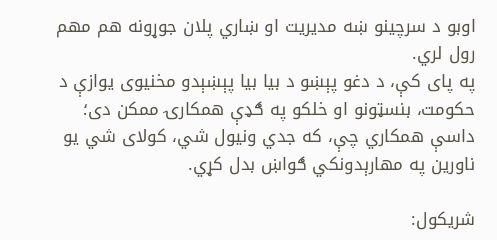اوبو د سرچینو ښه مدیریت او ښاري پلان جوړونه هم مهم رول لري.
په پای کې، د دغو پېښو د بيا بيا پېښېدو مخنیوی یوازې د حکومت، بنسټونو او خلکو په ګډې همکارۍ ممکن دی؛ داسې همکاري چې، که جدي ونيول شي، کولای شي يو ناورین په مهارېدونکي ګواښ بدل کړي.

شریکول: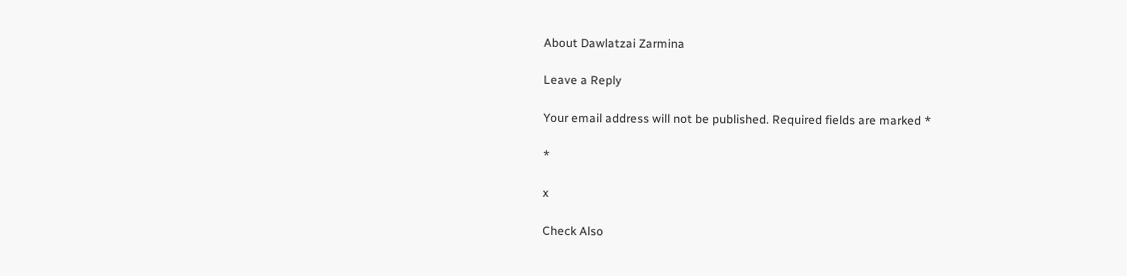About Dawlatzai Zarmina

Leave a Reply

Your email address will not be published. Required fields are marked *

*

x

Check Also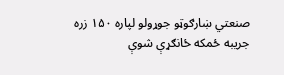صنعتي ښارګوټو جوړولو لپاره ۱۵۰ زره جریبه ځمکه ځانګړې شوې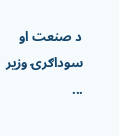د صنعت او سوداګرۍ وزیر ...